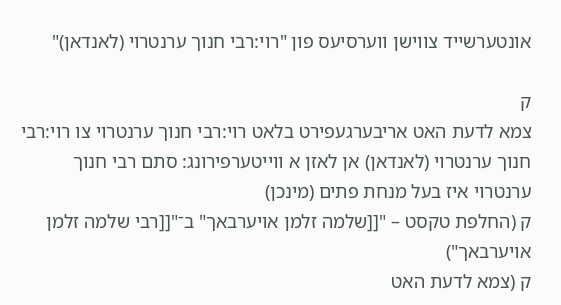אונטערשייד צווישן ווערסיעס פון "רוי:רבי חנוך ערנטרוי (לאנדאן)"

ק
צמא לדעת האט אריבערגעפירט בלאט רוי:רבי חנוך ערנטרוי צו רוי:רבי חנוך ערנטרוי (לאנדאן) אן לאזן א ווייטערפירונג: סתם רבי חנוך ערנטרוי איז בעל מנחת פתים (מינכן)
ק (החלפת טקסט – "[[שלמה זלמן אויערבאך" ב־"[[רבי שלמה זלמן אויערבאך")
ק (צמא לדעת האט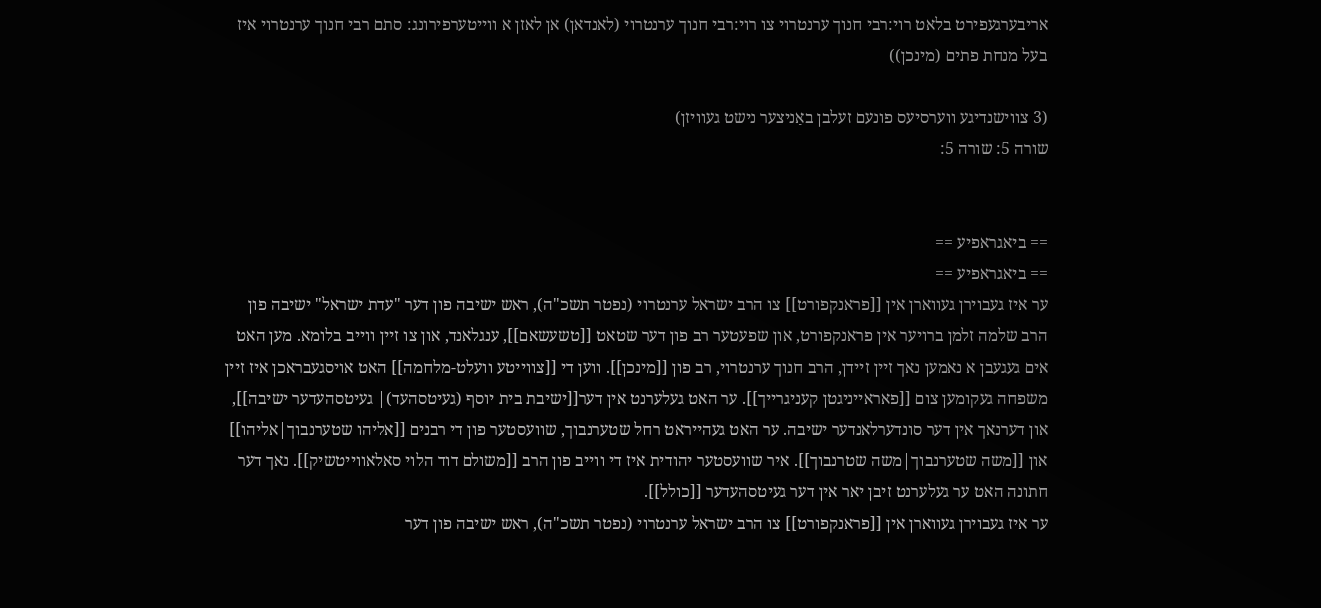אריבערגעפירט בלאט רוי:רבי חנוך ערנטרוי צו רוי:רבי חנוך ערנטרוי (לאנדאן) אן לאזן א ווייטערפירונג: סתם רבי חנוך ערנטרוי איז בעל מנחת פתים (מינכן))

(3 צווישנדיגע ווערסיעס פונעם זעלבן באַניצער נישט געוויזן)
שורה 5: שורה 5:


== ביאגראפיע ==
== ביאגראפיע ==
ער איז געבוירן געווארן אין [[פראנקפורט]] צו הרב ישראל ערנטרוי (נפטר תשכ"ה), ראש ישיבה פון דער "עדת ישראל" ישיבה פון הרב שלמה זלמן ברויער אין פראנקפורט, און שפעטער רב פון דער שטאט [[טשעשאם]], ענגלאנד, און צו זיין ווייב בלומא. מען האט אים געגעבן א נאמען נאך זיין זיידן, הרב חנוך ערנטרוי, רב פון [[מינכן]]. ווען די [[צווייטע וועלט-מלחמה]] האט אויסגעבראכן איז זיין משפחה געקומען צום [[פאראייניגטן קעניגרייך]]. ער האט געלערנט אין דער[[ישיבת בית יוסף (געיטסהעד)| געיטסהעדער ישיבה]], און דערנאך אין דער סונדערלאנדער ישיבה. ער האט געהייראט רחל שטערנבוך, שוועסטער פון די רבנים [[אליהו שטערנבוך|אליהו]] און [[משה שטערנבוך|משה שטרנבוך]]. איר שוועסטער יהודית איז די ווייב פון הרב [[משולם דוד הלוי סאלאווייטשיק]]. נאך דער חתונה האט ער געלערנט זיבן יאר אין דער געיטסהעדער [[כולל]].
ער איז געבוירן געווארן אין [[פראנקפורט]] צו הרב ישראל ערנטרוי (נפטר תשכ"ה), ראש ישיבה פון דער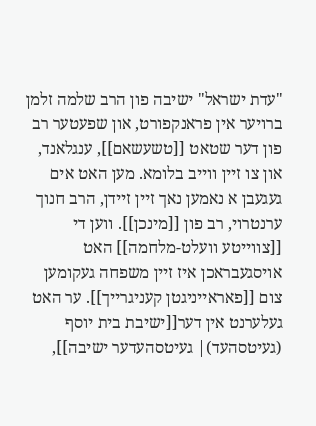"עדת ישראל" ישיבה פון הרב שלמה זלמן ברויער אין פראנקפורט, און שפעטער רב פון דער שטאט [[טשעשאם]], ענגלאנד, און צו זיין ווייב בלומא. מען האט אים געגעבן א נאמען נאך זיין זיידן, הרב חנוך ערנטרוי, רב פון [[מינכן]]. ווען די [[צווייטע וועלט-מלחמה]] האט אויסגעבראכן איז זיין משפחה געקומען צום [[פאראייניגטן קעניגרייך]]. ער האט געלערנט אין דער[[ישיבת בית יוסף (געיטסהעד)| געיטסהעדער ישיבה]],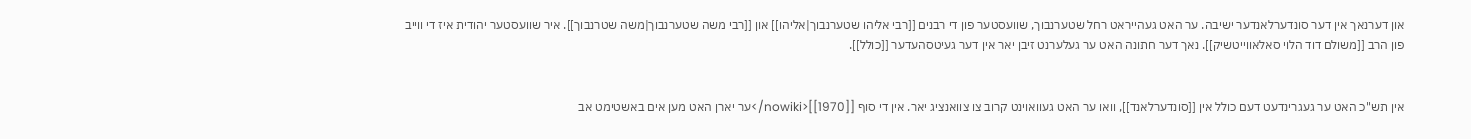און דערנאך אין דער סונדערלאנדער ישיבה. ער האט געהייראט רחל שטערנבוך, שוועסטער פון די רבנים [[רבי אליהו שטערנבוך|אליהו]] און [[רבי משה שטערנבוך|משה שטרנבוך]]. איר שוועסטער יהודית איז די ווייב פון הרב [[משולם דוד הלוי סאלאווייטשיק]]. נאך דער חתונה האט ער געלערנט זיבן יאר אין דער געיטסהעדער [[כולל]].


אין תש"כ האט ער געגרינדעט דעם כולל אין [[סונדערלאנד]], וואו ער האט געוואוינט קרוב צו צוואנציג יאר. אין די סוף [[1970]]<nowiki/>ער יארן האט מען אים באשטימט אב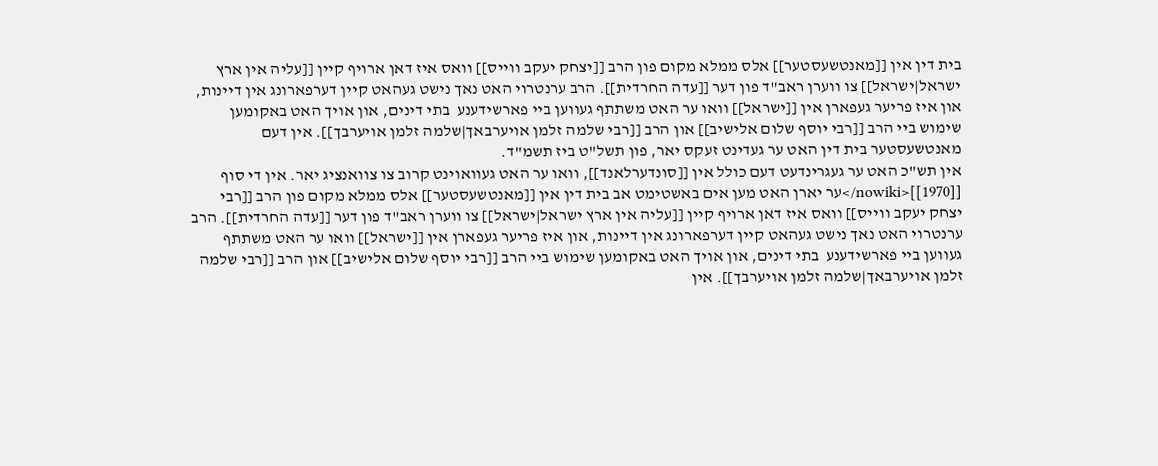בית דין אין [[מאנטשעסטער]] אלס ממלא מקום פון הרב [[יצחק יעקב ווייס]] וואס איז דאן ארויף קיין [[עליה אין ארץ ישראל|ישראל]] צו ווערן ראב"ד פון דער [[עדה החרדית]]. הרב ערנטרוי האט נאך נישט געהאט קיין דערפארונג אין דיינות, און איז פריער געפארן אין [[ישראל]] וואו ער האט משתתף געווען ביי פארשידענע  בתי דינים, און אויך האט באקומען שימוש ביי הרב [[רבי יוסף שלום אלישיב]] און הרב [[רבי שלמה זלמן אויערבאך|שלמה זלמן אויערבך]]. אין דעם מאנטשעסטער בית דין האט ער געדינט זעקס יאר, פון תשל"ט ביז תשמ"ד.
אין תש"כ האט ער געגרינדעט דעם כולל אין [[סונדערלאנד]], וואו ער האט געוואוינט קרוב צו צוואנציג יאר. אין די סוף [[1970]]<nowiki/>ער יארן האט מען אים באשטימט אב בית דין אין [[מאנטשעסטער]] אלס ממלא מקום פון הרב [[רבי יצחק יעקב ווייס]] וואס איז דאן ארויף קיין [[עליה אין ארץ ישראל|ישראל]] צו ווערן ראב"ד פון דער [[עדה החרדית]]. הרב ערנטרוי האט נאך נישט געהאט קיין דערפארונג אין דיינות, און איז פריער געפארן אין [[ישראל]] וואו ער האט משתתף געווען ביי פארשידענע  בתי דינים, און אויך האט באקומען שימוש ביי הרב [[רבי יוסף שלום אלישיב]] און הרב [[רבי שלמה זלמן אויערבאך|שלמה זלמן אויערבך]]. אין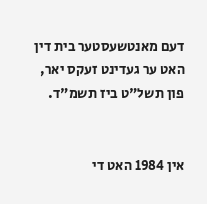דעם מאנטשעסטער בית דין האט ער געדינט זעקס יאר, פון תשל"ט ביז תשמ"ד.


אין 1984 האט די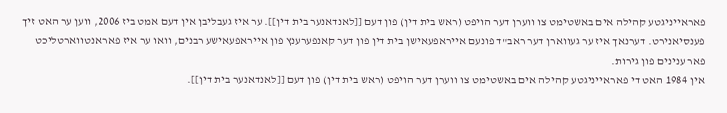פאראייניגטע קהילה אים באשטימט צו ווערן דער הויפט (ראש בית דין) פון דעם [[לאנדאנער בית דין]]. ער איז געבליבן אין דעם אמט ביז 2006, ווען ער האט זיך פענסיאנירט. דערנאך איז ער געווארן דער ראב"ד פונעם אייראפעאישן בית דין פון דער קאנפערענץ פון אייראפעאישע רבנים, וואו ער איז פאראנטווארטליכט פאר ענינים פון גירות.
אין 1984 האט די פאראייניגטע קהילה אים באשטימט צו ווערן דער הויפט (ראש בית דין) פון דעם [[לאנדאנער בית דין]].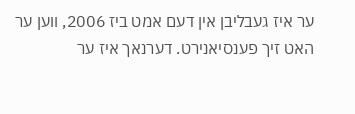ער איז געבליבן אין דעם אמט ביז 2006, ווען ער האט זיך פענסיאנירט. דערנאך איז ער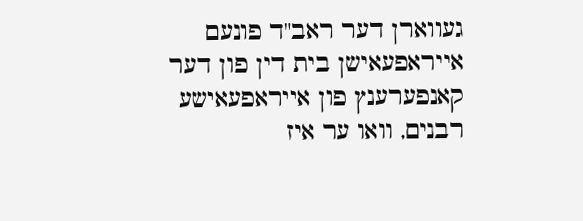געווארן דער ראב"ד פונעם אייראפעאישן בית דין פון דער קאנפערענץ פון אייראפעאישע רבנים, וואו ער איז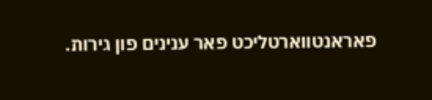פאראנטווארטליכט פאר ענינים פון גירות.